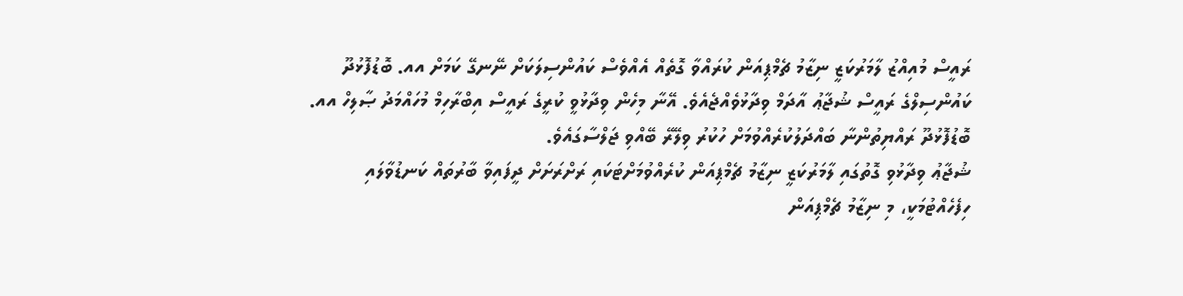ރައީސް މުއިއްޒު ލާމަރުކަޒީ ނިޒާމު ޗެމްޕިއަން ކުރައްވާ ގޮތެއް އެއްވެސް ކައުންސިލަކަށް ނޭނގޭ ކަމަށް އއ. ބޮޑުފޮޅުދޫ ކައުންސިލްގެ ރައީސް ޝުޖާޢު އާދަމް ވިދާޅުވެއްޖެއެވެ. އޭނާ މިހެން ވިދާޅުވީ ކުރީގެ ރައީސް އިބްރާހިމް މުހައްމަދު ޞާލިހް އއ. ބޮޑުފޮޅުދޫ ރައްޔިތުންނާ ބައްދަލުކުރެއްވުމަށް ހުކުރު ވިލޭރޭ ބޭއްވި ޖަލްސާގައެވެ.
ޝުޖާޢު ވިދާޅުވި ގޮތުގައި ލާމަރުކަޒީ ނިޒާމު ޗެމްޕިއަން ކުރެއްވުމަށްޓަކައި ރަށްރަށަށް ދީފައިވާ ބާރުތައް ކަނޑުވާލައި ހިފެހެއްޓުމަކީ، މި ނިޒާމު ޗެމްޕިއަން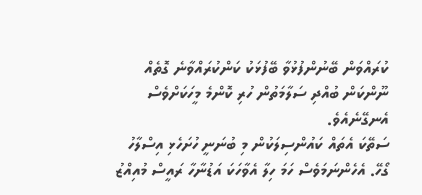ކުރައްވަން ބޭނުންފުޅުވާ ބޭފުޅަކު ކަންކުރައްވާނެ ގޮތެއް ނޫންކަން ބުއްދި ސަލާމަތުން ހުރި ކޮންމެ މީހަކަށްވެސް އެނގޭނެއެވެ.
ސަތޭކަ އެތައް ކައުންސިލަކުން މި ބުނަނީ ހުށަހެޅި އިސްލާހު ގޯހޭ. އެހެންނަމަވެސް ހަމަ ހިލާ އެވާހަކަ އަޑުނާހާ ރައީސް މުއިއްޒު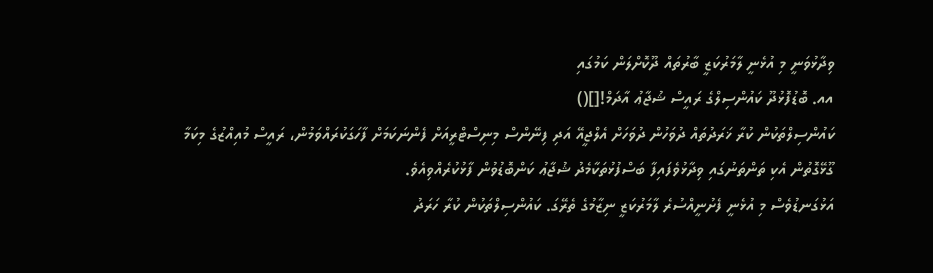ވިދާޅުވަނީ މި އުޅެނީ ލާމަރުކަޒީ ބާރުތައް ދޫކޮށްލަން ކަމުގައި
އއ. ބޮޑުފޮޅުދޫ ކައުންސިލްގެ ރައީސް ޝުޖާޢު އާދަމް![]()
ކައުންސިލްތަކުން ކުރާ ޚަރަދުތައް ދުވަހުން ދުވަހަށް އެލްޖީއޭ އަދި ފިނޭންސް މިނިސްޓްރީއަށް ފެންނަކަމަށް ފާހަގަކުރައްވަމުން، ރައީސް މުއިއްޒުގެ މިކަމާ ގޫޅޭގޮތުން އެކި ތަންތަނުގައި ވިދާޅުވެފައިފާ ބަސްފުޅުތަކާމެދު ޝުޖާޢު ކަންބޮޑުވުން ފާޅުކުރެއްވިއެވެ.
އަޅުގަނޑުވެސް މި އުޅެނީ ފެށުނީއްސުރެ ލާމަރުކަޒީ ނިޒާމުގެ ތެރޭގަ. ކައުންސިލްތަކުން ކުރާ ހަރަދު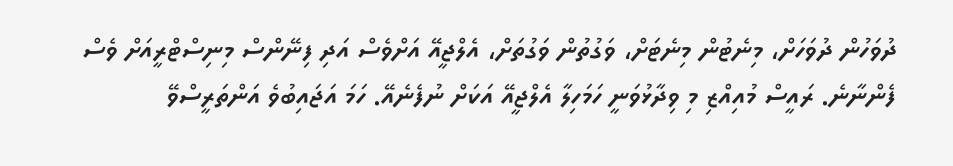ދުވަހުން ދުވަހަށް، މިނެޓުން މިނެޓަށް، ވަގުތުން ވަގުތަށް، އެލްޖީއޭ އަށްވެސް އަދި ފިނޭންސް މިނިސްޓްރީއަށް ވެސް ފެންނާނެ. ރައީސް މުއިއްޒި މި ވިދާޅުވަނީ ހަމަހިލާ އެލްޖީއޭ އަކަށް ނުފެނެއޭ. ހަމަ އަޖައިބުވެ އަންތަރީސްވޭ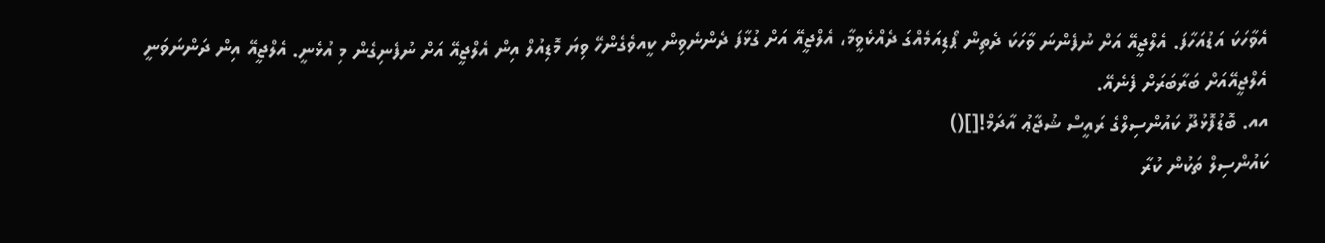އެވާހަކަ އަޑުއަހާފަ. އެލްޖީއޭ އަށް ނުފެންނަ ވާހަކަ ދެތިން ޕޯޑިއަމެއްގަ ދެއްކެވީމާ، އެލްޖީއޭ އަށް ގުޅާފަ ދެންނެވިން ކީއވެގެންހޭ ވިޔަ މޮޑިއުލް އިން އެލްޖީއޭ އަށް ނުފެނިގެން މި އުޅެނީ. އެލްޖީއޭ އިން ދަންނަވަނީ އެލްޖީއޭއަށް ބަރާބަރަށް ފެނެއޭ.
އއ. ބޮޑުފޮޅުދޫ ކައުންސިލްގެ ރައީސް ޝުޖާޢު އާދަމް![]()
ކައުންސިލް ތަކުން ކުރާ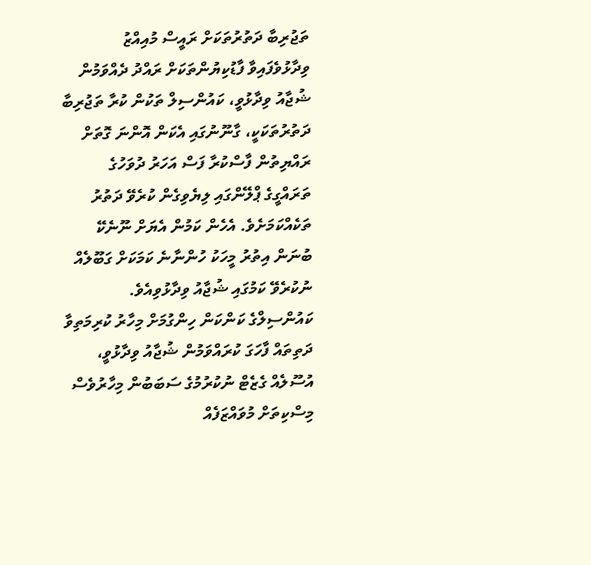ތަޖުރިބާ ދަތުރުތަކަށް ރައީސް މުއިއްޒު ވިދާޅުވެފައިވާ ފާޑުކިޔުންތަކަށް ރައްދު ދެއްވަމުން ޝުޖާއު ވިދާޅުވީ، ކައުންސިލް ތަކުން ކުރާ ތަޖުރިބާ ދަތުރުތަކަކީ، ގާނޫނުގައި އެކަން އޮންނަ ގޮތަށް ރައްޔިތުން ފާސްކުރާ ފަސް އަހަރު ދުވަހުގެ ތަރައްގީގެ ޕްލޭންގައި ލިޔެވިގެން ކުރެވޭ ދަތުރު ތަކެއްކަމަށެވެ. އެހެން ކަމުން އެޔަށް ނޫނެކޭ ބުނަން އިތުރު މީހަކު ހުންނާނެ ކަމަކަށް ގަބޫލެއް ނުކުރެވޭ ކަމުގައި ޝުޖާއު ވިދާޅުވިއެވެ.
ކައުންސިލްގެ ކަންކަން ހިންގުމަށް މިހާރު ކުރިމަތިވާ ދަތިތައް ފާހަގަ ކުރައްވަމުން ޝުޖާއު ވިދާޅުވީ، އުސޫލެއް ގެޒެޓް ނުކުރުމުގެ ސަބަބުން މިހާރުވެސް މިސްކިތަށް މުވައްޒަފެއް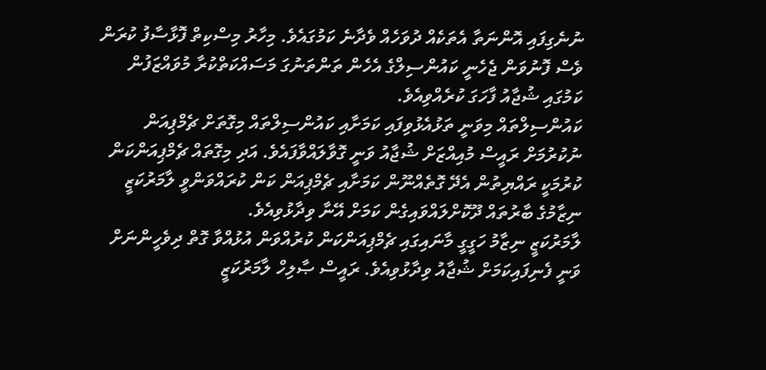ނުނެގިފައި އޮންނަތާ އެތަކެއް ދުވަހެއް ވެދާނެ ކަމުގައެވެ. މިހާރު މިސްކިތް ފޮޅާސާފު ކުރަން ވެސް ފޮނުވަން ޖެހެނީ ކައުންސިލްގެ އެހެން ތަންތަނުގަ މަސައްކަތްކުރާ މުވައްޒަފުން ކަމުގައި ޝުޖާއު ފާހަގަ ކުރެއްވިއެވެ.
ކައުންސިލްތައް މިވަނީ ތަޅުއެޅުވިފައި ކަމަށާއި ކައުންސިލްތައް މިގޮތަށް ޗެމްޕިއަން ނުކުރުމަށް ރައީސް މުއިއްޒަށް ޝުޖާއު ވަނީ ގޮވާލައްވާފައެވެ. އަދި މިގޮތައް ޗެމްޕިއަންކަން ކުރުމަކީ ރައްޔިތުން އެދޭ ގޮތެއްނޫން ކަމަށާއި ޗެމްޕިއަން ކަން ކުރައްވަންވީ ލާމަރުކަޒީ ނިޒާމުގެ ބާރުތައް ދޫކޮށްލައްވައިގެން ކަމަށް އޭނާ ވިދާޅުވިއެވެ.
ލާމަރުކަޒީ ނިޒާމު ހަގީގީ މާނައިގައި ޗެމްޕިއަންކަން ކުރުއްވަން އުޅުއްވާ ގޮތް ދިވެހީންނަށް ވަނީ ފެނިފައިކަމަށް ޝުޖާއު ވިދާޅުވިއެވެ. ރައީސް ޞާލިހް ލާމަރުކަޒީ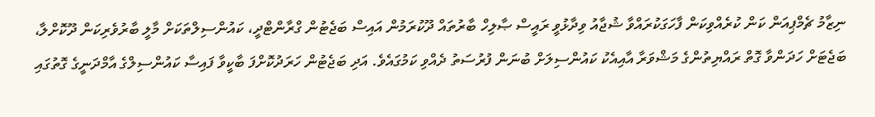ނިޒާމު ޗެމްޕިއަން ކަން ކުރެއްވިކަން ފާހަގަކުރައްވާ ޝުޖާއު ވިދާޅުވީ ރައީސް ޞާލިހް ބާރުތައް ދޫކުރަމުން އައިސް ބަޖެޓުން ގްރާންޓްދީ، ކައުންސިލްތަކަށް މާލީ ބާރުވެރިކަން ދޫކޮށްލާ، ބަޖެޓަށް ހަދަންވާ ގޮތް ރައްޔިތުންގެ މަޝްވަރާ އާއިއެކު ކައުންސިލަށް ބުނަން ފުރުސަތު ދެއްވި ކަމުގައެވެ. އަދި ބަޖެޓުން ހަރަދުކޮށްފަ ބާކީވާ ފައިސާ ކައުންސިލްގެ އާމްދަނީގެ ގޮތުގައި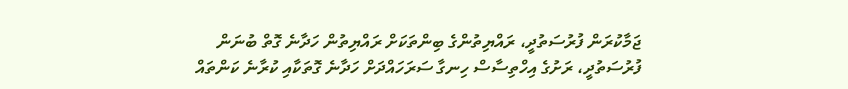ޖަމާކުރަން ފުރުސަތުދީ، ރައްޔިތުންގެ ބިންތަކަށް ރައްޔިތުން ހަދާނެ ގޮތް ބުނަން ފުރުސަތުދީ، ރަށުގެ އިހްތިސާސް ހިނގާ ސަރަހައްދަށް ހަދާނެ ގޮތަކާއި ކުރާނެ ކަންތައް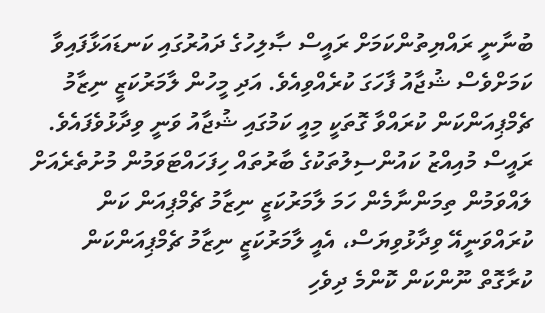ބުނާނީ ރައްޔިތުންކަމަށް ރައީސް ޞާލިހުގެ ދައުރުގައި ކަނޑައަޅާފައިވާ ކަމަށްވެސް ޝުޖާއު ފާހަގަ ކުރެއްވިއެވެ. އަދި މީހުން ލާމަރުކަޒީ ނިޒާމު ޗެމްޕިއަންކަން ކުރައްވާ ގޮތަކީ މިއީ ކަމުގައި ޝުޖާއު ވަނީ ވިދާޅުވެފައެވެ.
ރައީސް މުއިއްޒު ކައުންސިލުތަކުގެ ބާރުތައް ހިފަހައްޓަވަމުން މުށުތެރެއަށް ލައްވަމުން ތިމަންނާމެން ހަމަ ލާމަރުކަޒީ ނިޒާމު ޗެމްޕިއަން ކަން ކުރައްވަނީއޭ ވިދާޅުވިޔަސް، އެއީ ލާމަރުކަޒީ ނިޒާމު ޗެމްޕިއަންކަން ކުރާގޮތް ނޫންކަން ކޮންމެ ދިވެހި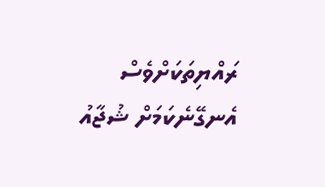ރައްޔިތަކަށްވެސް އެނގޭނެކަމަށް ޝުޖާއު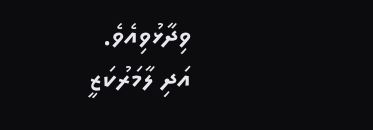ވިދާޅުވިއެވެ.
އަދި ލާމަރުކަޒީ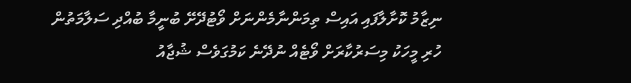ނިޒާމު ކޮށާލާފައި އައިސް ތިމަންނާމެންނަށް ވޯޓުދޭށޭ ބުނީމާ ބުއްދި ސަލާމަތުން ހުރި މީހަކު މިސަރުކާރަށް ވޯޓެއް ނުދޭނެ ކަމުގަވެސް ޝުޖާއު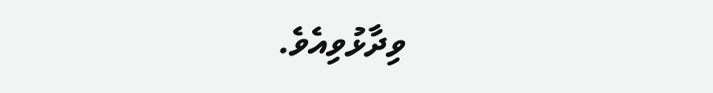ވިދާޅުވިއެވެ.